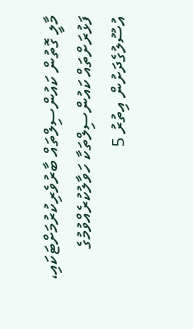މާލީ ގޮތުން ކައުންސިލްތައް ބާރުވެރިކުރުމަށްޓަކައި، ފަޅުރަށްތައް ކައުންސިލްތަކާ ހަވާލުކުރެއްވުމުގެ އުސޫލުގެދަށުން އިތުރު 5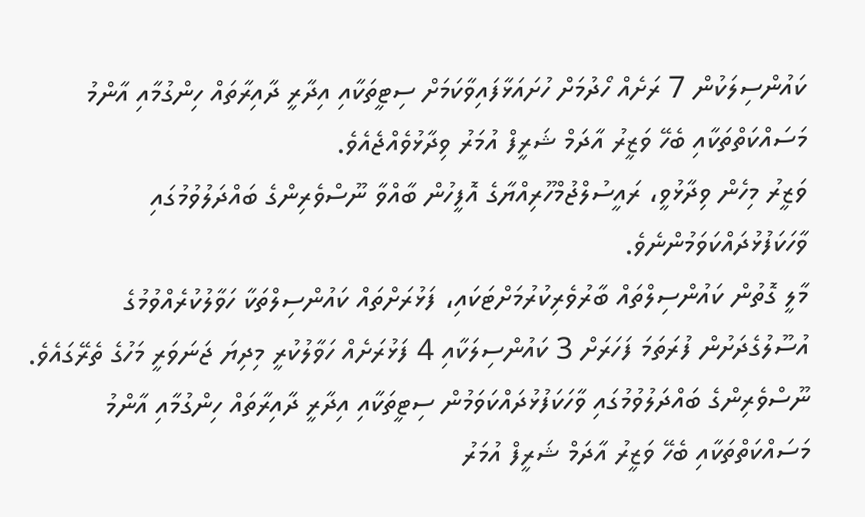ކައުންސިލަކުން 7 ރަށެއް ހޯދުމަށް ހުށައަޅާފައިވާކަމަށް ސިޓީތަކާއި އިދާރީ ދާއިރާތައް ހިންގުމާއި އާންމު މަސައްކަތްތަކާއި ބެހޭ ވަޒީރު އާދަމް ޝަރީފް އުމަރު ވިދާޅުވެއްޖެއެވެ.
ވަޒީރު މިހެން ވިދާޅުވީ، ރައީސުލްޖުމްހޫރިއްޔާގެ އޮފީހުން ބާއްވާ ނޫސްވެރިންގެ ބައްދަލުވުމުގައި ވާހަކަފުޅުދައްކަވަމުންނެވެ.
މާލީ ގޮތުން ކައުންސިލްތައް ބާރުވެރިކުރުމަށްޓަކައި، ފަޅުރަށްތައް ކައުންސިލްތަކާ ހަވާލުކުރެއްވުމުގެ އުސޫލުގެދަށުން ފުރަތަމަ ފަހަރަށް 3 ކައުންސިލަކާއި 4 ފަޅުރަށެއް ހަވާލުކުރީ މިދިޔަ ޖަނަވަރީ މަހުގެ ތެރޭގައެވެ.
ނޫސްވެރިންގެ ބައްދަލުވުމުގައި ވާހަކަފުޅުދައްކަވަމުން ސިޓީތަކާއި އިދާރީ ދާއިރާތައް ހިންގުމާއި އާންމު މަސައްކަތްތަކާއި ބެހޭ ވަޒީރު އާދަމް ޝަރީފް އުމަރު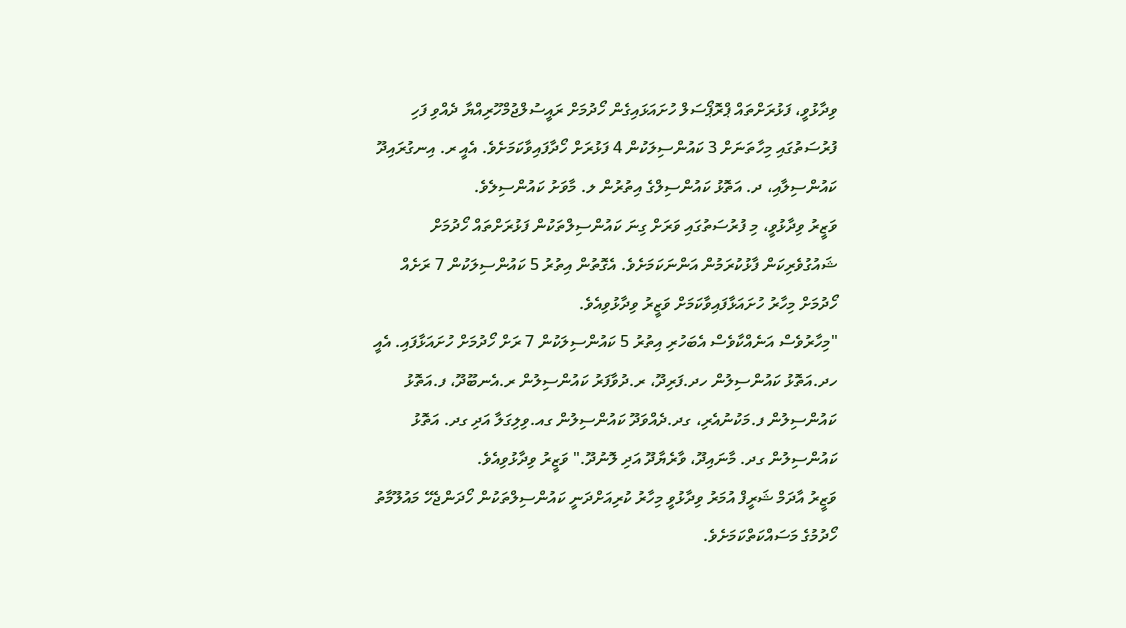ވިދާޅުވީ، ފަޅުރަށްތައް ޕްރޮޕޯސަލް ހުށައަޅައިގެން ހޯދުމަށް ރައީސުލްޖުމްހޫރިއްޔާ ދެއްވި ފަހި ފުރުސަތުގައި މިހާތަނަށް 3 ކައުންސިލަކުން 4 ފަޅުރަށް ހޯދާފައިވާކަމަށެވެ. އެއީ ރ. އިނގުރައިދޫ ކައުންސިލާއި، ދ. އަތޮޅު ކައުންސިލްގެ އިތުރުން ލ. މާވަށު ކައުންސިލެވެ.
ވަޒީރު ވިދާޅުވީ، މި ފުރުސަތުގައި ވަރަށް ގިނަ ކައުންސިލްތަކުން ފަޅުރަށްތައް ހޯދުމަށް ޝައުގުވެރިކަން ފާޅުކުރަމުން އަންނަކަމަށެވެ. އެގޮތުން އިތުރު 5 ކައުންސިލަކުން 7 ރަށެއް ހޯދުމަށް މިހާރު ހުށައަޅާފައިވާކަމަށް ވަޒީރު ވިދާޅުވިއެވެ.
"މިހާރުވެސް އަނެއްކާވެސް އެބަހުރި އިތުރު 5 ކައުންސިލަކުން 7 ރަށް ހޯދުމަށް ހުށައަޅާފައި. އެއީ ހދ.އަތޮޅު ކައުންސިލުން ހދ.ފަރިދޫ، ރ.ދުވާފަރު ކައުންސިލުން ރ.އެނބޫދޫ، ފ.އަތޮޅު ކައުންސިލުން ފ.މަކުނުއެރި، ގދ.ދެއްވަދޫ ކައުންސިލުން ގއ.ވިލިގަލާ އަދި ގދ. އަތޮޅު ކައުންސިލުން ގދ. މާނައިދޫ، ވާރެޔާދޫ އަދި ލޮނުދޫ." ވަޒީރު ވިދާޅުވިއެވެ.
ވަޒީރު އާދަމް ޝަރީފް އުމަރު ވިދާޅުވީ މިހާރު ކުރިއަށްދަނީ ކައުންސިލްތަކުން ހޯދަންޖެހޭ މައުލޫމާތު ހޯދުމުގެ މަސައްކަތްކަމަށެވެ.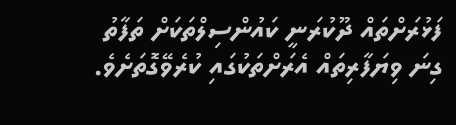ފަޅުރަށްތައް ދޫކުރަނީ ކައުންސިލްތަކަށް ތަފާތު ގިނަ ވިޔަފާރިތައް އެރަށްތަކުގައި ކުރެވޭގޮތަށެވެ.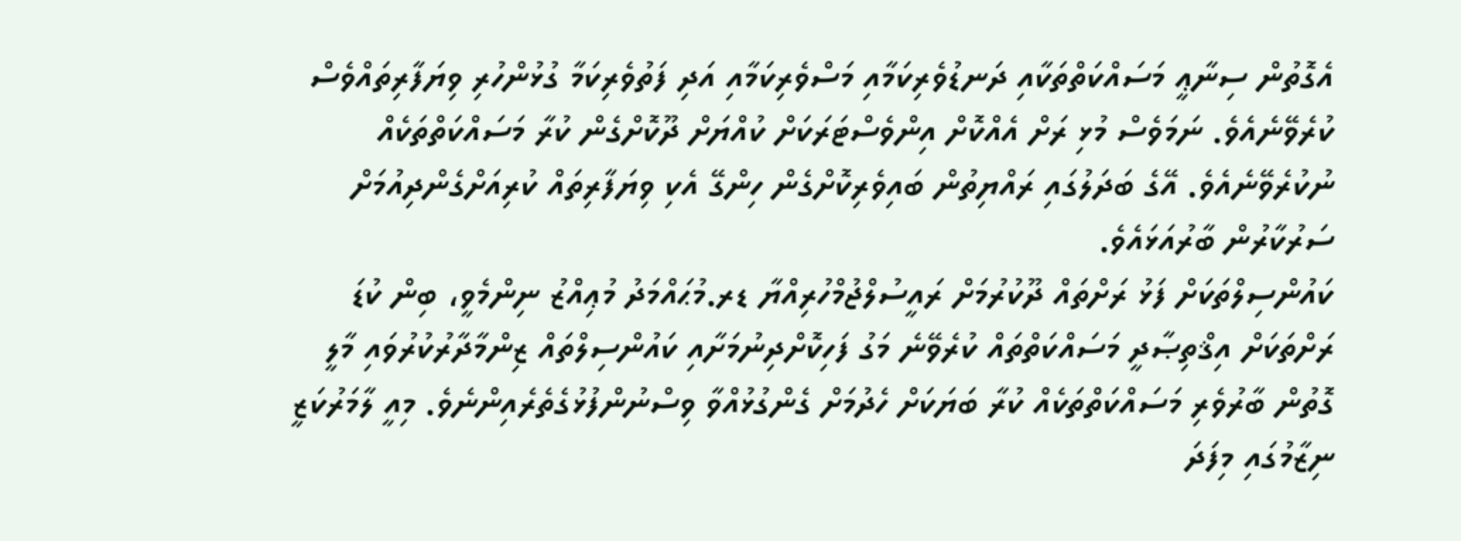އެގޮތުން ސިނާޢީ މަސައްކަތްތަކާއި ދަނޑުވެރިކަމާއި މަސްވެރިކަމާއި އަދި ފަތުވެރިކަމާ ގުޅުންހުރި ވިޔަފާރިތައްވެސް ކުރެވޭނެއެވެ. ނަމަވެސް މުޅި ރަށް އެއްކޮށް އިންވެސްޓަރަކަށް ކުއްޔަށް ދޫކޮށްގެން ކުރާ މަސައްކަތްތަކެއް ނުކުރެވޭނެއެވެ. އޭގެ ބަދަލުގައި ރައްޔިތުން ބައިވެރިކޮށްގެން ހިންގޭ އެކި ވިޔަފާރިތައް ކުރިއަށްގެންދިއުމަށް ސަރުކާރުން ބާރުއަޅައެވެ.
ކައުންސިލްތަކަށް ފަޅު ރަށްތައް ދޫކުރުމަށް ރައީސުލްޖުމްހުރިއްޔާ ޑރ.މުޙައްމަދު މުޢިއްޒު ނިންމެވީ، ބިން ކުޑަ ރަށްތަކަށް އިޤްތިޞާދީ މަސައްކަތްތައް ކުރެވޭނެ މަގު ފަހިކޮށްދިނުމަށާއި ކައުންސިލްތައް ޒިންމާދާރުކުރުވައި މާލީ ގޮތުން ބާރުވެރި މަސައްކަތްތަކެއް ކުރާ ބަޔަކަށް ހެދުމަށް ގެންގުޅުއްވާ ވިސްނުންފުޅުގެތެރެއިންނެވެ. މިއީ ލާމަރުކަޒީ ނިޒާމުގައި މިފަދަ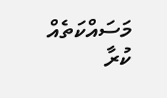މަސައްކަތެއް ކުރާ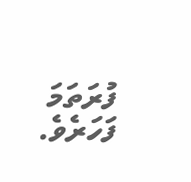ފުރަތަމަ ފަހަރެވެ.